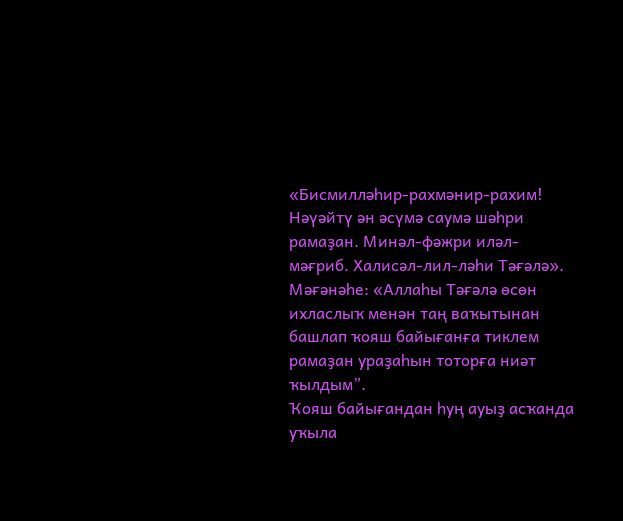«Бисмилләһир-рахмәнир-рахим! Нәүәйтү ән әсүмә саумә шәһри рамаҙан. Минәл-фәжри иләл-мәғриб. Халисәл-лил-ләһи Тәғәлә».
Мәғәнәһе: «Аллаһы Тәғәлә өсөн ихласлыҡ менән таң ваҡытынан башлап ҡояш байығанға тиклем рамаҙан ураҙаһын тоторға ниәт ҡылдым”.
Ҡояш байығандан һуң ауыҙ асҡанда уҡыла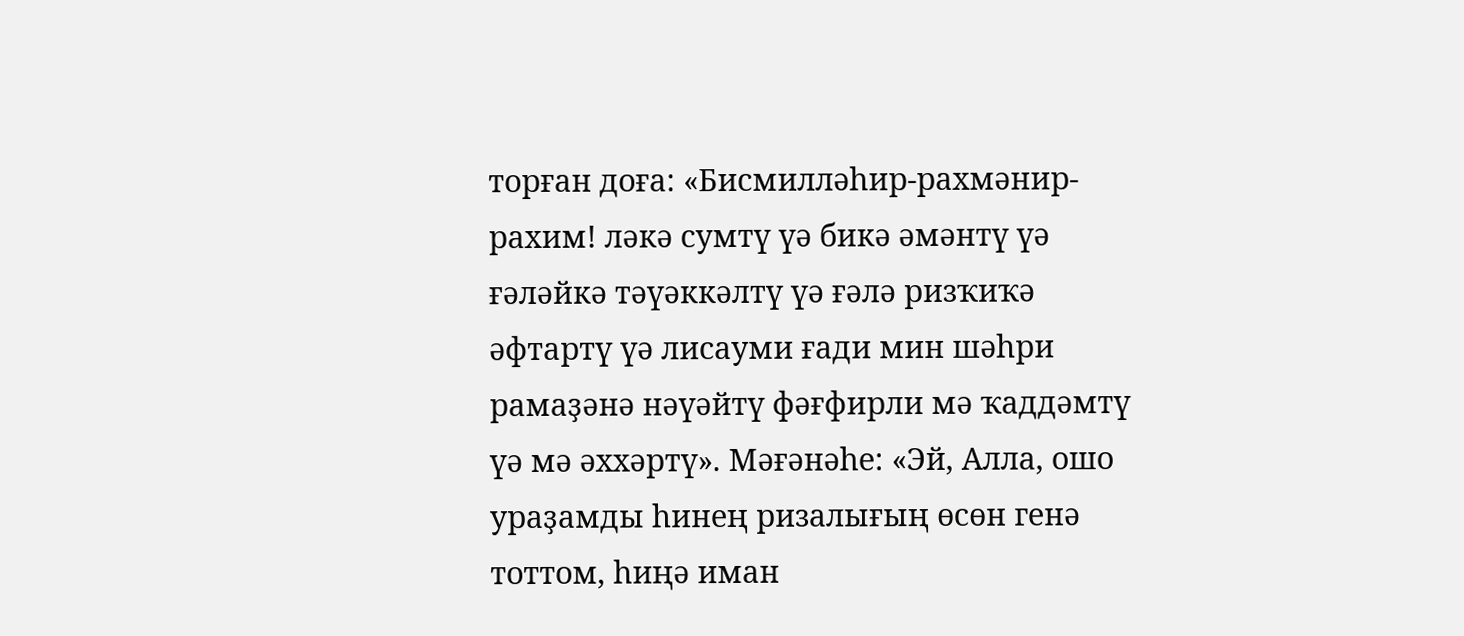торған доға: «Бисмилләһир-рахмәнир-рахим! ләкә сумтү үә бикә әмәнтү үә ғәләйкә тәүәккәлтү үә ғәлә ризҡиҡә әфтартү үә лисауми ғади мин шәһри рамаҙәнә нәүәйтү фәғфирли мә ҡаддәмтү үә мә әххәртү». Мәғәнәһе: «Эй, Алла, ошо ураҙамды һинең ризалығың өсөн генә тоттом, һиңә иман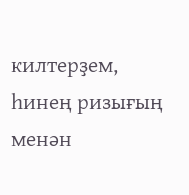килтерҙем, һинең ризығың менән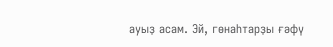ауыҙ асам. Эй, гөнаһтарҙы ғәфү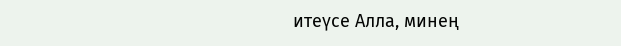итеүсе Алла, минең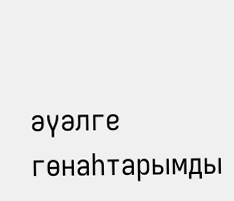әүәлге гөнаһтарымды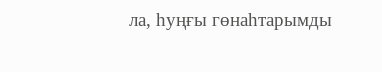ла, һуңғы гөнаһтарымды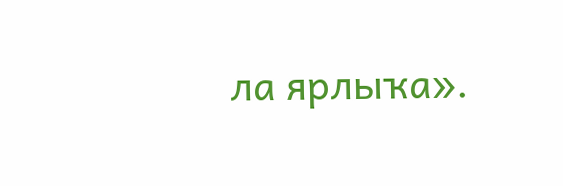ла ярлыҡа».